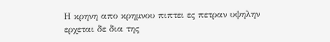Η κρηνη απο κρημνου πιπτει ες πετραν υψηλην ερχεται δε δια της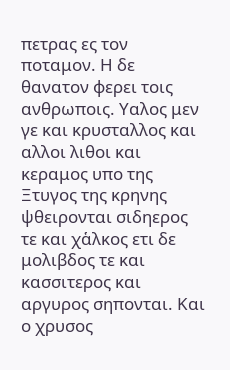πετρας ες τον ποταμον. Η δε θανατον φερει τοις ανθρωποις. Υαλος μεν γε και κρυσταλλος και αλλοι λιθοι και κεραμος υπο της Ξτυγος της κρηνης ψθειρονται σιδηερος τε και χἁλκος ετι δε μολιβδος τε και κασσιτερος και αργυρος σηπονται. Και ο χρυσος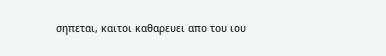σηπεται, καιτοι καθαρευει απο του ιου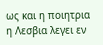ως και η ποιητρια η Λεσβια λεγει εν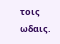τοις ωδαις.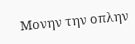Μονην την οπλην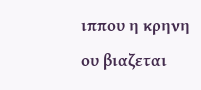ιππου η κρηνη ου βιαζεται